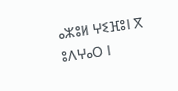ⴰⵣⵓⵍ ⵖⵉⴼⵓⵏ ⴳ ⵓⴷⵖⴰⵔ ⵏ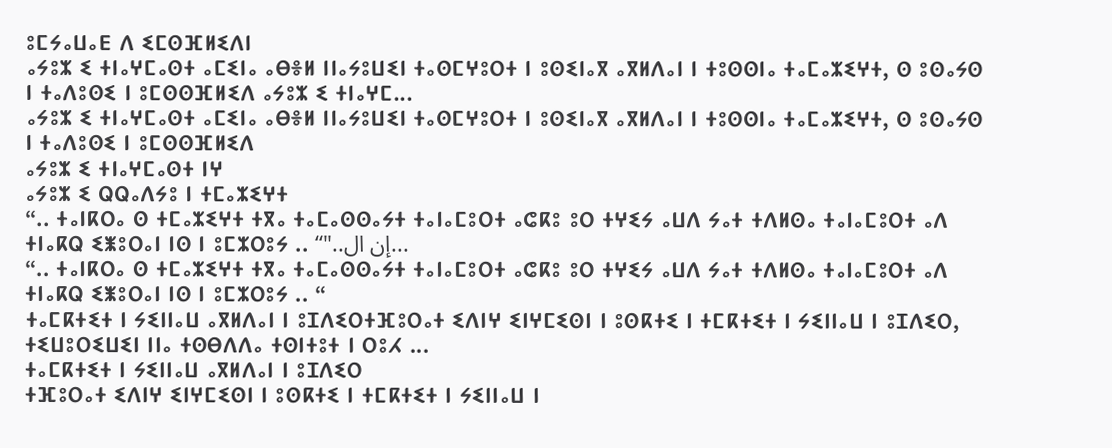ⵓⵎⵢⴰⵡⴰⴹ ⴷ ⵉⵎⵙⴼⵍⵉⴷⵏ
ⴰⵢⵓⵣ ⵉ ⵜⵏⴰⵖⵎⴰⵙⵜ ⴰⵎⵉⵏⴰ ⴰⴱⴻⵍ ⵏⵏⴰⵢⵓⵡⵉⵏ ⵜⴰⵙⵎⵖⵓⵔⵜ ⵏ ⵓⵙⵉⵏⴰⴳ ⴰⴳⵍⴷⴰⵏ ⵏ ⵜⵓⵙⵙⵏⴰ ⵜⴰⵎⴰⵣⵉⵖⵜ, ⵙ ⵓⵙⴰⵢⵙ ⵏ ⵜⴰⴷⵓⵙⵉ ⵏ ⵓⵎⵙⵙⴼⵍⵉⴷ ⴰⵢⵓⵣ ⵉ ⵜⵏⴰⵖⵎ...
ⴰⵢⵓⵣ ⵉ ⵜⵏⴰⵖⵎⴰⵙⵜ ⴰⵎⵉⵏⴰ ⴰⴱⴻⵍ ⵏⵏⴰⵢⵓⵡⵉⵏ ⵜⴰⵙⵎⵖⵓⵔⵜ ⵏ ⵓⵙⵉⵏⴰⴳ ⴰⴳⵍⴷⴰⵏ ⵏ ⵜⵓⵙⵙⵏⴰ ⵜⴰⵎⴰⵣⵉⵖⵜ, ⵙ ⵓⵙⴰⵢⵙ ⵏ ⵜⴰⴷⵓⵙⵉ ⵏ ⵓⵎⵙⵙⴼⵍⵉⴷ
ⴰⵢⵓⵣ ⵉ ⵜⵏⴰⵖⵎⴰⵙⵜ ⵏⵖ
ⴰⵢⵓⵣ ⵉ ⵕⵕⴰⴷⵢⵓ ⵏ ⵜⵎⴰⵣⵉⵖⵜ
“.. ⵜⴰⵏⴽⵔⴰ ⵙ ⵜⵎⴰⵣⵉⵖⵜ ⵜⴳⴰ ⵜⴰⵎⴰⵙⵙⴰⵢⵜ ⵜⴰⵏⴰⵎⵓⵔⵜ ⴰⵛⴽⵓ ⵓⵔ ⵜⵖⵉⵢ ⴰⵡⴷ ⵢⴰⵜ ⵜⴷⵍⵙⴰ ⵜⴰⵏⴰⵎⵓⵔⵜ ⴰⴷ ⵜⵏⴰⴽⵕ ⵉⵥⵓⵔⴰⵏ ⵏⵙ ⵏ ⵓⵎⵣⵔⵓⵢ .. “"..إن ال...
“.. ⵜⴰⵏⴽⵔⴰ ⵙ ⵜⵎⴰⵣⵉⵖⵜ ⵜⴳⴰ ⵜⴰⵎⴰⵙⵙⴰⵢⵜ ⵜⴰⵏⴰⵎⵓⵔⵜ ⴰⵛⴽⵓ ⵓⵔ ⵜⵖⵉⵢ ⴰⵡⴷ ⵢⴰⵜ ⵜⴷⵍⵙⴰ ⵜⴰⵏⴰⵎⵓⵔⵜ ⴰⴷ ⵜⵏⴰⴽⵕ ⵉⵥⵓⵔⴰⵏ ⵏⵙ ⵏ ⵓⵎⵣⵔⵓⵢ .. “
ⵜⴰⵎⴽⵜⵉⵜ ⵏ ⵢⵉⵏⵏⴰⵡ ⴰⴳⵍⴷⴰⵏ ⵏ ⵓⵊⴷⵉⵔⵜⴼⵓⵔⴰⵜ ⵉⴷⵏⵖ ⵉⵏⵖⵎⵉⵙⵏ ⵏ ⵓⵙⴽⵜⵉ ⵏ ⵜⵎⴽⵜⵉⵜ ⵏ ⵢⵉⵏⵏⴰⵡ ⵏ ⵓⵊⴷⵉⵔ, ⵜⵉⵡⵓⵔⵉⵡⵉⵏ ⵏⵏⴰ ⵜⵙⴱⴷⴷⴰ ⵜⵙⵏⵜⵓⵜ ⵏ ⵔⵓⵃ ...
ⵜⴰⵎⴽⵜⵉⵜ ⵏ ⵢⵉⵏⵏⴰⵡ ⴰⴳⵍⴷⴰⵏ ⵏ ⵓⵊⴷⵉⵔ
ⵜⴼⵓⵔⴰⵜ ⵉⴷⵏⵖ ⵉⵏⵖⵎⵉⵙⵏ ⵏ ⵓⵙⴽⵜⵉ ⵏ ⵜⵎⴽⵜⵉⵜ ⵏ ⵢⵉⵏⵏⴰⵡ ⵏ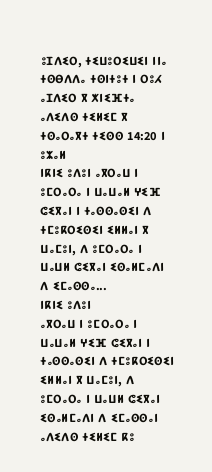ⵓⵊⴷⵉⵔ, ⵜⵉⵡⵓⵔⵉⵡⵉⵏ ⵏⵏⴰ ⵜⵙⴱⴷⴷⴰ ⵜⵙⵏⵜⵓⵜ ⵏ ⵔⵓⵃ ⴰⵊⴷⵉⵔ ⴳ ⵅⵏⵉⴼⵜⴰ
ⴰⴷⵉⴷⵙ ⵜⵉⵍⵉⵎ ⴳ ⵜⵙⴰⵔⴰⴳⵜ ⵜⵉⵙⵙ 14:20 ⵏ ⵓⵣⴰⵍ
ⵏⴽⵏⵉ ⵓⴷⵓⵏ ⴰⴳⵔⴰⵡ ⵏ ⵓⵎⵔⴰⵔⴰ ⵏ ⵡⴰⵡⴰⵍ ⵖⵉⴼ ⵛⵉⴳⴰⵏ ⵏ ⵜⴰⵙⵙⴰⵙⵉⵏ ⴷ ⵜⵎⵓⴽⵔⵉⵙⵉⵏ ⵉⵍⵍⴰⵏ ⴳ ⵡⴰⵎⵓⵏ, ⴷ ⵓⵎⵔⴰⵔⴰ ⵏ ⵡⴰⵡⵍ ⵛⵉⴳⴰⵏ ⵉⵙⴰⵍⵎⴰⴷⵏ ⴷ ⵉⵎⴰⵙⵙⴰ...
ⵏⴽⵏⵉ ⵓⴷⵓⵏ
ⴰⴳⵔⴰⵡ ⵏ ⵓⵎⵔⴰⵔⴰ ⵏ ⵡⴰⵡⴰⵍ ⵖⵉⴼ ⵛⵉⴳⴰⵏ ⵏ ⵜⴰⵙⵙⴰⵙⵉⵏ ⴷ ⵜⵎⵓⴽⵔⵉⵙⵉⵏ ⵉⵍⵍⴰⵏ ⴳ ⵡⴰⵎⵓⵏ, ⴷ ⵓⵎⵔⴰⵔⴰ ⵏ ⵡⴰⵡⵍ ⵛⵉⴳⴰⵏ ⵉⵙⴰⵍⵎⴰⴷⵏ ⴷ ⵉⵎⴰⵙⵙⴰⵏ
ⴰⴷⵉⴷⵙ ⵜⵉⵍⵉⵎ ⴽⵓ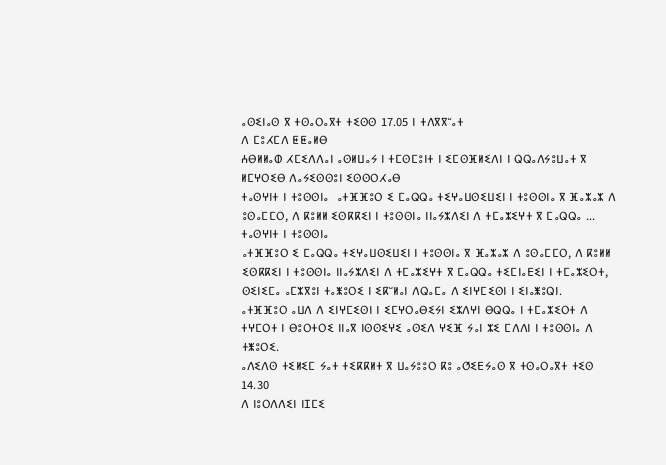ⴰⵙⵉⵏⴰⵙ ⴳ ⵜⵙⴰⵔⴰⴳⵜ ⵜⵉⵙⵙ 17.05 ⵏ ⵜⴷⴳⴳⵯⴰⵜ
ⴷ ⵎⵓⵃⵎⴷ ⵟⵟⴰⵍⴱ
ⵄⴱⵍⵍⴰⵀ ⵃⵎⵉⴷⴷⴰⵏ ⴰⵙⵍⵡⴰⵢ ⵏ ⵜⵎⵙⵎⵓⵏⵜ ⵏ ⵉⵎⵙⴼⵍⵉⴷⵏ ⵏ ⵕⵕⴰⴷⵢⵓⵡⴰⵜ ⴳ ⵍⵎⵖⵔⵉⴱ ⴷⴰⵢⵉⵙⵙⵓⵏ ⵉⵙⵙⵔⵃⴰⴱ
ⵜⴰⵙⵖⵏⵜ ⵏ ⵜⵓⵙⵙⵏⴰ  ⴰⵜⴼⴼⵓⵔ ⵉ ⵎⴰⵕⵕⴰ ⵜⵉⵖⴰⵡⵙⵉⵡⵉⵏ ⵏ ⵜⵓⵙⵙⵏⴰ ⴳ ⴼⴰⵣⴰⵣ ⴷ ⵓⵙⴰⵎⵎⵔ, ⴷ ⴽⵓⵍⵍ ⵉⵙⴽⴽⵉⵏ ⵏ ⵜⵓⵙⵙⵏⴰ ⵏⵏⴰⵢⵣⴷⵉⵏ ⴷ ⵜⵎⴰⵣⵉⵖⵜ ⴳ ⵎⴰⵕⵕⴰ ...
ⵜⴰⵙⵖⵏⵜ ⵏ ⵜⵓⵙⵙⵏⴰ
ⴰⵜⴼⴼⵓⵔ ⵉ ⵎⴰⵕⵕⴰ ⵜⵉⵖⴰⵡⵙⵉⵡⵉⵏ ⵏ ⵜⵓⵙⵙⵏⴰ ⴳ ⴼⴰⵣⴰⵣ ⴷ ⵓⵙⴰⵎⵎⵔ, ⴷ ⴽⵓⵍⵍ ⵉⵙⴽⴽⵉⵏ ⵏ ⵜⵓⵙⵙⵏⴰ ⵏⵏⴰⵢⵣⴷⵉⵏ ⴷ ⵜⵎⴰⵣⵉⵖⵜ ⴳ ⵎⴰⵕⵕⴰ ⵜⵉⵎⵏⴰⴹⵉⵏ ⵏ ⵜⵎⴰⵣⵉⵔⵜ, ⵙⵉⵏⵉⵎⴰ ⴰⵎⵣⴳⵓⵏ ⵜⴰⵥⵓⵔⵉ ⵏ ⵉⴽⵯⵍⴰⵏ ⴷⵕⴰⵎⴰ ⴷ ⵉⵏⵖⵎⵉⵙⵏ ⵏ ⵉⵏⴰⵥⵓⵕⵏ.
ⴰⵜⴼⴼⵓⵔ ⴰⵡⴷ ⴷ ⵉⵏⵖⵎⵉⵙⵏ ⵏ ⵉⵎⵖⵔⴰⴱⵉⵢⵏ ⵉⵣⴷⵖⵏ ⴱⵕⵕⴰ ⵏ ⵜⵎⴰⵣⵉⵔⵜ ⴷ ⵜⵖⵎⵔⵜ ⵏ ⴱⵓⵔⵜⵔⵉ ⵏⵏⴰⴳ ⵏⵙⵙⵉⵖⵉ ⴰⵙⵉⴷ ⵖⵉⴼ ⵢⴰⵏ ⵣⵉ ⵎⴷⴷⵏ ⵏ ⵜⵓⵙⵙⵏⴰ ⴷ ⵜⵥⵓⵔⵉ.
ⴰⴷⵉⴷⵙ ⵜⵉⵍⵉⵎ ⵢⴰⵜ ⵜⵉⴽⴽⵍⵜ ⴳ ⵡⴰⵢⵓⵓⵔ ⴽⵓ ⴰⵚⵉⴹⵢⴰⵙ ⴳ ⵜⵙⴰⵔⴰⴳⵜ ⵜⵉⵙ 14.30
ⴷ ⵏⵓⵔⴷⴷⵉⵏ ⵏⵊⵎⵉ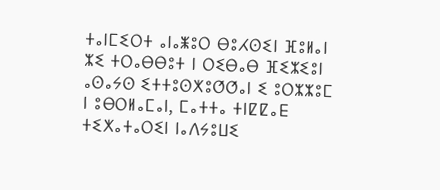ⵜⴰⵏⵎⵉⵔⵜ ⴰⵏⴰⵥⵓⵔ ⴱⵓⵃⵙⵉⵏ ⴼⵓⵍⴰⵏ ⵣⵉ ⵜⵔⴰⴱⴱⵓⵜ ⵏ ⵔⵉⴱⴰⴱ ⴼⵉⵣⵉⵓⵏ
ⴰⵙⴰⵢⵙ ⵉⵜⵜⵓⵙⵅⵓⵚⵚⴰⵏ ⵉ ⵓⵔⵣⵣⵓⵎ ⵏ ⵓⴱⵔⵍⴰⵎⴰⵏ, ⵎⴰⵜⵜⴰ ⵜⵏⵇⵇⴰⴹ ⵜⵉⵅⴰⵜⴰⵔⵉⵏ ⵏⴰⴷⵢⵓⵡⵉ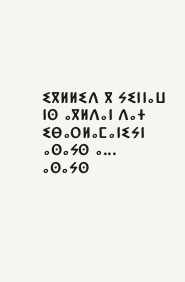ⵉⴳⵍⵍⵉⴷ ⴳ ⵢⵉⵏⵏⴰⵡ ⵏⵙ ⴰⴳⵍⴷⴰⵏ ⴷⴰⵜ ⵉⴱⴰⵔⵍⴰⵎⴰⵏⵉⵢⵏ ⴰⵙⴰⵢⵙ ⴰ...
ⴰⵙⴰⵢⵙ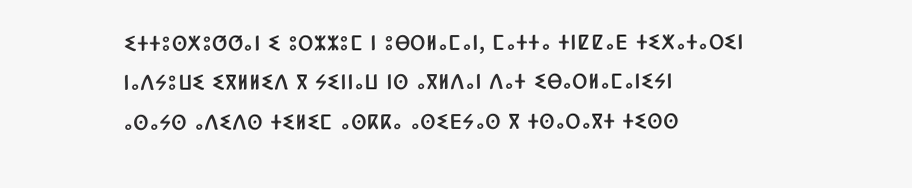ⵉⵜⵜⵓⵙⵅⵓⵚⵚⴰⵏ ⵉ ⵓⵔⵣⵣⵓⵎ ⵏ ⵓⴱⵔⵍⴰⵎⴰⵏ, ⵎⴰⵜⵜⴰ ⵜⵏⵇⵇⴰⴹ ⵜⵉⵅⴰⵜⴰⵔⵉⵏ ⵏⴰⴷⵢⵓⵡⵉ ⵉⴳⵍⵍⵉⴷ ⴳ ⵢⵉⵏⵏⴰⵡ ⵏⵙ ⴰⴳⵍⴷⴰⵏ ⴷⴰⵜ ⵉⴱⴰⵔⵍⴰⵎⴰⵏⵉⵢⵏ
ⴰⵙⴰⵢⵙ ⴰⴷⵉⴷⵙ ⵜⵉⵍⵉⵎ ⴰⵙⴽⴽⴰ ⴰⵙⵉⴹⵢⴰⵙ ⴳ ⵜⵙⴰⵔⴰⴳⵜ ⵜⵉⵙⵙ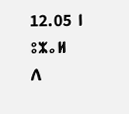12.05 ⵏ ⵓⵣⴰⵍ
ⴷ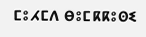ⵎⵓⵃⵎⴷ ⴱⵓⵎⴽⴽⵓⵙⵉ